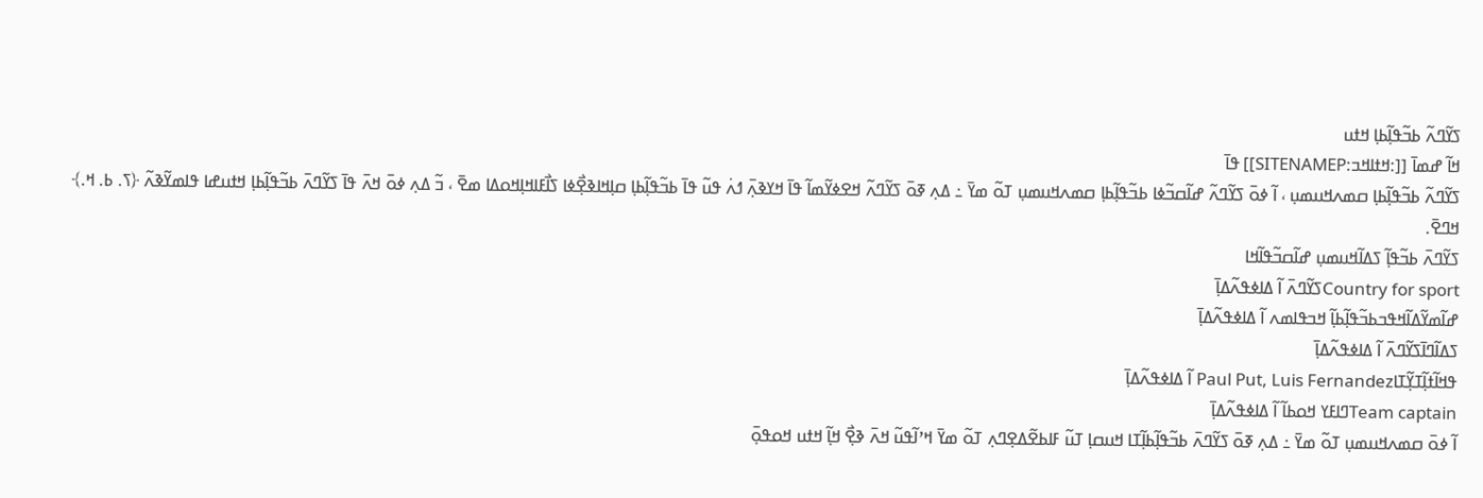ߖߌ߬ߣߍ߬ ߕߏ߬ߟߊ߲߬ߕߊ߲ ߞߙߎ
ߞߊ߬ ߝߘߊ߫ [[:ߞߙߊߞߏ:SITENAMEP]] ߟߊ߫
ߖߌ߬ߣߍ߬ ߕߏ߬ߟߊ߲߬ߕߊ߲ ߛߘߍߞߎߘߎ߲ ، ߊ߬ ߦߋ߫ ߖߌ߬ߣߍ߬ ߝߊ߬ߛߏ߬ߦߊ ߕߏ߬ߟߊ߲߬ߕߊ߲ ߛߘߍߞߎߘߎ߲ ߠߋ߬ ߘߌ߫ ߸ ߡߍ߲ ߧߋ߫ ߖߌ߬ߣߍ߬ ߞߐߦߌ߬ߘߊ߬ ߟߊ߫ ߞߌߢߍ߲߫ ߗߍ߭ ߟߎ߬ ߟߊ߫ ߕߏ߬ߟߊ߲߬ߕߊ߲ ߛߊ߲ߞߊߢߐ߲߯ߦߊ ߖߊ߯ߓߊߞߊ߲ߞߋߡߊ ߘߐ߫ ، ߏ߬ ߡߍ߲ ߦߋ߫ ߞߍ߫ ߟߊ߫ ߖߌ߬ߣߍ߫ ߕߏ߬ߟߊ߲߬ߕߊ߲ ߞߙߎߝߊ ߟߊߘߌ߬ߢߍ߬ ﴿ߖ. ߕ. ߞ.﴾ ߞߣߐ߫.
ߖߌ߬ߣߍ߫ ߕߏ߬ߟߊ߲߬ ߖߡߊ߬ߞߎߘߎ߲ ߝߊ߬ߛߏ߬ߟߊ߬ߞߊ
Country for sportߖߌ߬ߣߍ߫ ߊ߬ ߡߊߦߟߍ߬ߡߊ߲߫
ߝߊ߬ߘߌ߬ߡߊ߬ߞߟߏߕߏ߬ߟߊ߲߬ߕߊ߲߬ ߞߏߟߊߘߍ ߊ߬ ߡߊߦߟߍ߬ߡߊ߲߫
ߖߡߊ߬ߣߊ߫ߖߌ߬ߣߍ߫ ߊ߬ ߡߊߦߟߍ߬ߡߊ߲߫
ߟߞߊ߬ߙߊ߲߬ߠߌ߲߬ߠߊPaul Put, Luis Fernandez ߊ߬ ߡߊߦߟߍ߬ߡߊ߲߫
Team captainߣߊߓߌ ߞߋߕߊ߬ ߊ߬ ߡߊߦߟߍ߬ߡߊ߲߫
ߊ߬ ߦߋ߫ ߛߘߍߞߎߘߎ߲ ߠߋ߬ ߘߌ߫ ߸ ߡߍ߲ ߧߋ߫ ߖߌ߬ߣߍ߫ ߕߏ߬ߟߊ߲߬ߕߊ߲߬ߠߊ ߞߎߛߊ߲ ߠߎ߬ ߓߊߕߐ߬ߡߐ߲ߣߍ߲ ߠߋ߬ ߘߌ߫ ߞߴߊ߬ߟߎ߬ ߞߍ߫ ߢߐ߲߯ ߞߊ߲߬ ߞߙߎ ߞߋߟߋ߲߫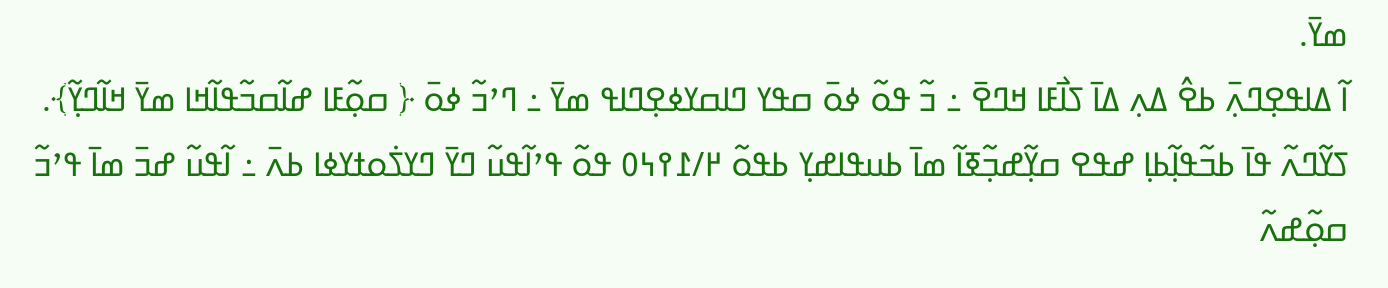ߘߌ߫.
ߊ߬ ߡߊߟߐ߲ߣߍ߲߫ ߕߐ߮ ߡߍ߲ ߡߊ߫ ߖߊ߯ߓߊ ߞߣߐ߫ ߸ ߏ߬ ߟߋ߬ ߦߋ߫ ߛߟߌ ߣߊߛߌߦߐ߲ߣߊߟ ߘߌ߫ ߸ ߣߴߏ߬ ߦߋ߫ ﴿ ߛߋ߲߬ߓߊ ߝߊ߬ߛߏ߬ߟߊ߬ߞߊ ߘߌ߫ ߞߊ߬ߣߌ߲߬﴾.
ߖߌ߬ߣߍ߬ ߟߊ߫ ߕߏ߬ߟߊ߲߬ߕߊ߲ ߝߟߐ ߛߌ߲߬ߝߏ߲߬ߧߊ߬ ߘߊ߫ ߕߎߟߊߝߌ߲ ߕߟߋ߬ ߂/߁߉߆߀ ߟߋ߬ ߟߴߊ߬ߟߎ߬ ߣߌ߫ ߣߌߖ߭ߋߙߌߦߊ ߕߍ߫ ߸ ߊ߬ߟߎ߬ ߝߏ߫ ߘߊ߫ ߟߴߏ߬ ߛߋ߲߬ߝߍ߬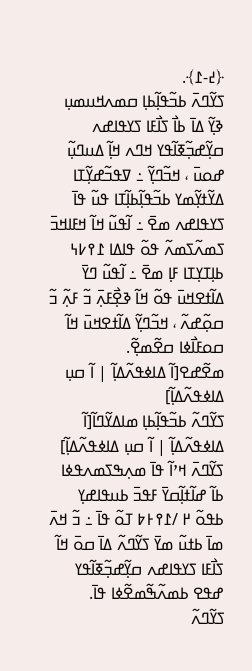﴿߄-߁﴾.
ߖߌ߬ߣߍ߫ ߕߏ߬ߟߊ߲߬ߕߊ߲ ߛߘߍߞߎߘߎ߲ ߢߌ߲߬ ߡߊ߫ ߕߊ߯ ߖߊ߯ߓߊ ߖߌߟߊߝߍ ߛߌ߲߬ߝߏ߲߬ߧߊ߬ߟߌ ߞߣߍ ߞߊ߲߬ ߡߎߣߎ߲߬ ߝߋߎ߫ ، ߞߏ߬ߣߌ߲߬ ߸ ߜߟߏ߬ߝߌ߲߬ߠߊ ߡߌ߬ߙߌ߲߬ߘߌ ߕߏ߬ߟߊ߲߬ߕߊ߲߬ߠߊ ߟߎ߬ ߟߊ߫ ߖߌߟߊߝߍ ߘߐ߫ ߸ ߊ߬ߟߎ߬ ߞߊ߬ ߞߓߊߞߏ߫ ߖߘߍ߬ߖߘߍ߬ ߟߋ߬ ߟߊߡߊ ߁߉߇߆ ߕߊ߲ߠߌ߲ߠߊ ߓߊ߲ ߘߐ߫ ߸ ߊ߬ߟߎ߬ ߣߌ߫ ߡߊ߬ߙߐߞߎ߫ ߟߋ߬ ߞߊ߬ ߢߐ߲߯ߓߍ߲߫ ߏ߬ ߓߍ߲߬ ߏ߬ ߛߋ߲߬ߝߍ߬ ، ߞߏ߬ߣߌ߲߬ ߡߊ߬ߙߐߞߎ߫ ߞߊ߬ ߛߋߓߊ߯ߦߊ ߛߐ߬ߘߐ߲߬.
ߘߐ߬ߝߐ[ߊ߬ ߡߊߦߟߍ߬ߡߊ߲߬ | ߊ߬ ߛߎ߲ ߡߊߦߟߍ߬ߡߊ߲߬]
ߖߌ߬ߣߍ߬ ߕߏ߬ߟߊ߲߬ߕߊ߲ ߘߊߡߌ߬ߣߊ߬[ߊ߬ ߡߊߦߟߍ߬ߡߊ߲߬ | ߊ߬ ߛߎ߲ ߡߊߦߟߍ߬ߡߊ߲߬]
ߖߌ߬ߣߍ߫ ߞߴߊ߬ ߟߊ߫ ߘߍ߲ߒߖߘߍߟߦߊ ߕߊ߬ ߝߊ߬ߙߊ߲߬ߛߌ߫ ߓߟߏ߫ ߕߎߟߊߝߌ߲ ߕߟߋ߬ ߂ /߁߉߅߈ ߠߋ߬ ߟߊ߫ ߸ ߏ߬ ߞߍ߫ ߘߊ߫ ߕߙߎ߬ ߘߌ߫ ߖߌ߬ߣߍ߬ ߡߊ߫ ߛߋ߫ ߞߊ߬ ߖߊ߯ߓߊ ߖߌߟߊߝߍ ߛߌ߲߬ߝߏ߲߬ߧߊ߬ߟߌ ߝߟߐ ߕߘߍ߬ߒ߬ߘߐ߬ߦߊ ߟߊ߫.
ߖߌ߬ߣߍ߬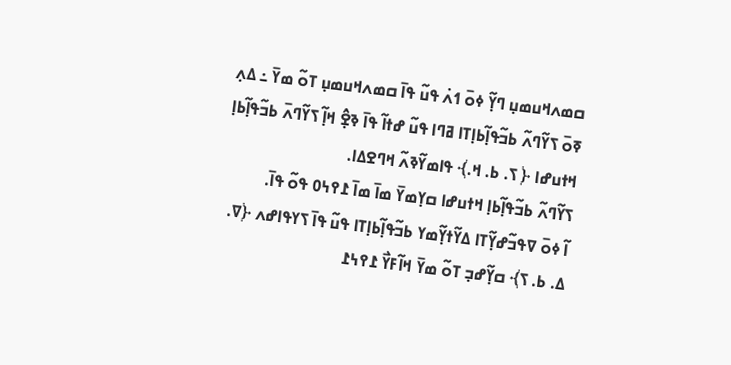ߛߘߍߞߎߘߎ߲ ߣߌ߲߬ ߦߋ߫ ߗߍ߭ ߟߎ߬ ߟߊ߫ ߛߘߍߞߎߘߎ߲ ߠߋ߬ ߘߌ߫ ߸ ߡߍ߲ ߧߋ߫ ߖߌ߬ߣߍ߬ ߕߏ߬ߟߊ߲߬ߕߊ߲ߠߊ ߥߣߊ ߟߎ߬ ߝߙߊ߬ ߟߊ߫ ߢߐ߲߮ ߞߊ߲߬ ߖߌ߬ߣߍ߫ ߕߏ߬ߟߊ߲߬ߕߊ߲ ߞߙߎߝߊ ﴿ ߖ. ߕ. ߞ.﴾ ߟߊߘߌ߬ߢߍ߬ ߞߣߐߡߊ.
ߖߌ߬ߣߍ߬ ߕߏ߬ߟߊ߲߬ߕߊ߲ ߞߙߎߝߊ ߛߌ߲ߘߌ߫ ߘߊ߫ ߘߊ߫ ߁߉߆߀ ߟߋ߬ ߟߊ߫.
ߊ߬ ߦߋ߫ ߜߟߏ߬ߝߌ߲߬ߠߊ ߡߌ߬ߙߌ߲߬ߘߌ ߕߏ߬ߟߊ߲߬ߕߊ߲ߠߊ ߟߎ߬ ߟߊ߫ ߖߌߟߊߝߍ ﴿ߜ. ߡ. ߕ. ߖ﴾ ߛߌ߲߬ߝߏ߲ ߠߋ߬ ߘߌ߫ ߞߊ߬ߓߌ߯ ߁߉߆߁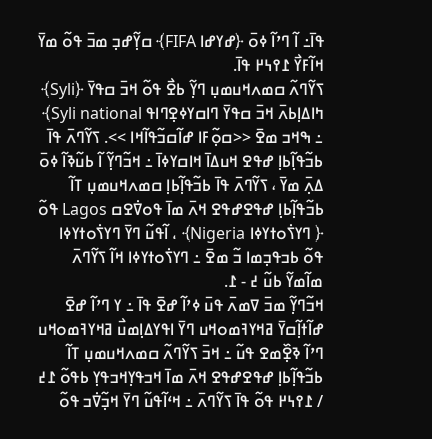ߟߊ߫߸ ߊ߬ ߣߴߊ߬ ߦߋ߫ ﴿ߝߌߝߊ FIFA﴾ ߛߌ߲߬ߝߏ߲ ߘߏ߫ ߟߋ߬ ߘߌ߫ ߞߊ߬ߓߌ߯ ߁߉߆߂ ߟߊ߫.
ߖߌ߬ߣߍ߬ ߛߘߍߞߎߘߎ߲ ߣߌ߲߬ ߕߐ߯ ߟߋ߬ ߞߏ߫ ߛߟߌ߫ ﴿Syli﴾ ߤߊߡߊ߲ߕߍ߫ ߞߏ߫ ߛߟߌ߫ ߣߊߛߌߦߐ߲ߣߊߟ Syli national﴾ ߸ ߒߞߏ ߘߐ߫ <<ߛߋ߲߬ߓߊ ߝߊ߬ߛߏ߬ߟߊ߬ߞߊ >>. ߖߌ߬ߣߍ߫ ߟߊ߫ ߕߏ߬ߟߊ߲߬ߕߊ߲ ߝߟߐ ߞߎߡߊ߫ ߞߊߛߌߦߊ߫ ߸ ߞߏ߬ߣߌ߲߬ ߊ߬ ߕߎ߬ߢߊ߬ ߦߋ߫ ߡߍ߲߫ ߘߌ߫ ، ߖߌ߬ߣߍ߫ ߟߊ߫ ߕߏ߬ߟߊ߲߬ߕߊ߲ ߛߘߍߞߎߘߎ߲ ߠߊ߬ ߕߏ߬ߟߊ߲߬ߕߊ߲ ߝߟߐߝߟߐ ߞߍ߫ ߘߊ߫ ߟߋߜ߭ߐߛ Lagos ߟߋ߬ ﴿ ߣߌߖ߭ߋߙߌߦߊ Nigeria﴾ ، ߊ߬ߟߎ߬ ߣߌ߫ ߣߌߖ߭ߋߙߌߦߊ ߟߋ߬ ߕߏߟߏ߲ߘߊ ߏ߬ ߘߐ߫ ߸ ߣߌߖ߭ߋߙߌߦߊ ߞߊ߬ ߖߌ߬ߣߍ߫ ߘߊ߬ߘߌ߬ ߕߎ߬ ߄ - ߁.
ߞߏ߬ߣߌ߲߬ ߘߏ߫ ߜߘߍ߫ ߟߎ߫ ߦߴߊ߬ ߝߐ߫ ߟߊ߫ ߸ ߌ ߣߴߊ߬ ߝߐ߫ ߝߊ߬ߙߊ߲߬ߛߌ߫ ߥߞߌߔߘߋߞߎ ߣߌ߫ ߊߟߌߡߊ߲ߘߎ߯ ߥߞߌߔߘߋߞߎ ߣߴߊ߬ ߢߐ߲߰ߘߐ ߟߎ߬ ߸ ߞߏ߫ ߖߌ߬ߣߍ߬ ߛߘߍߞߎߘߎ߲ ߠߊ߬ ߕߏ߬ߟߊ߲߬ߕߊ߲ ߝߟߐߝߟߐ ߞߍ߫ ߘߊ߫ ߞߏߟߌ߲ߞߏߟߌ߲ ߕߟߋ߬ ߁߄ / ߁߉߆߂ ߟߋ߬ ߟߊ߫ ߖߌ߬ߣߍ߫ ߸ ߞߵߊ߬ߟߎ߬ ߣߌ߫ ߞߏ߲߬ߜ߭ߏ ߟߋ߬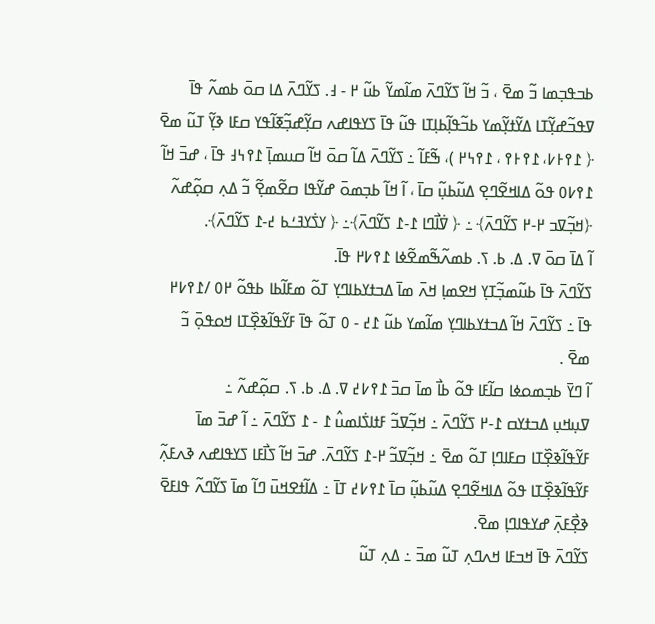ߕߏߟߏ߲ߘߊ ߏ߬ ߘߐ߫ ، ߏ߬ ߞߊ߬ ߖߌ߬ߣߍ߫ ߘߊ߬ߘߌ߬ ߕߎ߬ ߂ - ߃. ߖߌ߬ߣߍ߫ ߡߊ ߛߋ߫ ߕߘߍ߬ ߟߊ߫ ߜߟߏ߬ߝߌ߲߬ߠߊ ߡߌ߬ߙߌ߲߬ߘߌ ߕߏ߬ߟߊ߲߬ߕߊ߲ߠߊ ߟߎ߬ ߟߊ߫ ߖߌߟߊߝߍ ߛߌ߲߬ߝߏ߲߬ߧߊ߬ߟߌ ߛߓߊ ߢߌ߲߬ ߠߎ߬ ߘߐ߫ ﴿ ߁߉߅߇، ߁߉߅߉ ، ߁߉߆߂ )، ߒ߬ߓߊ߬ ߸ ߖߌ߬ߣߍ߫ ߡߊ߬ ߛߋ߫ ߞߊ߬ ߛߎߘߊ߲߫ ߁߉߆߃ ߟߊ߫ ، ߝߏ߫ ߞߊ߬ ߁߉߇߀ ߟߋ߬ ߡߊߞߐ߬ߣߐ߲ ߡߎ߬ߕߎ߲߬ ߛߊ߫ ، ߊ߬ ߞߊ߬ ߕߏ߲ߘߋ߫ ߝߌ߬ߟߊ ߛߐ߬ߘߐ߲߬ ߏ߬ ߡߍ߲ ߛߋ߲߬ߝߍ߬ ﴿ߞߏ߲߬ߜߏ ߂-߂ ߖߌ߬ߣߍ߫﴾ ߸ ﴿ ߜ߭ߊ߯ߣߊ ߁-߁ ߖߌ߬ߣߍ߫﴾߸ ﴿ ߌߖ߭ߌߔߑߕ ߄-߁ ߖߌ߬ߣߍ߫﴾.
ߊ߬ ߡߊ߫ ߛߋ߫ ߜ. ߡ. ߕ. ߖ. ߕߘߍ߬ߒ߬ߘߐ߬ߦߊ ߁߉߇߂ ߟߊ߫.
ߖߌ߬ߣߍ߫ ߟߊ߫ ߕߎ߬ߘߏ߲߬ߠߌ߲ ߞߐߘߊ߲ ߞߍ߫ ߘߊ߫ ߡߏߙߌߕߊߣߌ߲ ߠߋ߬ ߘߓߊ߬ߕߊ ߕߟߋ߬ ߂߀ /߁߉߇߂ ߟߊ߫ ߸ ߖߌ߬ߣߍ߫ ߞߊ߬ ߡߏߙߌߕߊߣߌ߲ ߘߊ߬ߘߌ ߕߎ߬ ߁߄ - ߀ ߠߋ߬ ߟߊ߫ ߓߌ߬ߟߊ߬ߢߐ߲߰ߠߊ ߞߋߟߋ߲߫ ߏ߬ ߘߐ߫ .
ߊ߬ ߣߌ߫ ߕߏ߲ߘߋߦߊ ߛߊ߬ߓߊ ߟߋ߬ ߕߊ߯ ߘߊ߫ ߛߏ߫ ߁߉߇߄ ߜ. ߡ. ߕ. ߖ. ߛߋ߲߬ߝߍ߬ ߸
ߜߎ߲ߞߎ߲ ߡߏߙߌߛ ߁-߂ ߖߌ߬ߣߍ߫ ߸ ߞߏ߲߬ߜߏ߬ ߓߙߊߖ߭ߊߘߎ߮ ߁ - ߁ ߖߌ߬ߣߍ߫ ߸ ߊ߬ ߝߏ߫ ߘߊ߫ ߓߌ߬ߟߊ߬ߢߐ߲߰ߠߊ ߛߓߊߣߊ߲ ߠߋ߬ ߘߐ߫ ߸ ߞߏ߲߬ߜߏ߬ ߂-߁ ߖߌ߬ߣߍ߫. ߝߏ߫ ߞߊ߬ ߖߊ߯ߓߊ ߖߌߟߊߝߍ ߢߍߓߍ߲߬ ߓߌ߬ߟߊ߬ߢߐ߲߰ߠߊ ߟߋ߬ ߡߊߞߐ߬ߣߐ߲ ߡߎ߬ߕߎ߲߬ ߛߊ߫ ߁߉߇߄ ߠߊ߫ ߸ ߡߊ߬ߙߐߞߎ߫ ߣߊ߬ ߘߊ߫ ߖߌ߬ߣߍ߬ ߟߊߓߐ߫ ߢߐ߲߯ߓߍ߲߫ ߝߌߟߊߣߊ߲ ߘߐ߫.
ߖߌ߬ߣߍ߫ ߟߊ߫ ߞߏߓߊ ߞߍߣߍ߲ ߠߎ߬ ߘߏ߫ ߸ ߡߍ߲ ߠߎ߬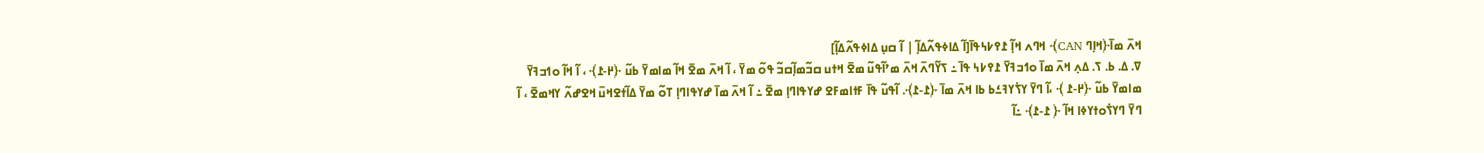ߞߍ߫ ߘߊ߫﴿ߞߊ߲ߣ CAN﴾ ߞߣߍ ߞߊ߲߬ ߁߉߇߆ߟߊ߫[ߊ߬ ߡߊߦߟߍ߬ߡߊ߲߬ | ߊ߬ ߛߎ߲ ߡߊߦߟߍ߬ߡߊ߲߬]
ߜ. ߡ. ߕ. ߖ. ߡߍ߲ ߞߍ߫ ߘߊ߫ ߋߗߏߔߌ߫ ߁߉߇߆ ߟߊ߫ ߸ ߖߌ߬ߣߍ߫ ߞߍ߫ ߘߴߊ߬ߟߎ߬ ߘߐ߫ ߞߙߎ ߛߏ߬ߘߊ߲߬ߛߏ߬ ߟߋ߬ ߘߌ߫ ، ߊ߬ ߞߍ߫ ߘߐ߫ ߞߊ߬ ߘߊߘߌ߫ ߕߎ߬ ﴿߂-߁﴾ ، ߊ߬ ߞߊ߬ ߋߗߏߔߌ߫ ߘߊߘߌ߫ ߕߎ߬ ﴿߂-߁ ﴾ ،ߊ߬ ߣߌ߫ ߌߖ߭ߌߔߑߕ ߕߊ ߞߍ߫ ߘߊ߫ ﴿߁-߁﴾. ߊ߬ߟߎ߬ ߟߊ߫ ߓߙߊߘߓߐ ߝߌߟߊߣߊ߲ ߘߐ߫ ߸ ߊ߬ ߞߍ߫ ߘߊ߫ ߝߌߟߊߣߊ߲ ߠߋ߬ ߘߌ߫ ߡߊ߬ߙߐߞߎ߫ ߞߐߝߍ߬ ߌߞߘߐ߫ ، ߊ߬ ߣߌ߫ ߣߌߖ߭ߋߙߌߦߊ ߞߊ߬ ﴿ ߁-߁﴾ ߸ߊ߬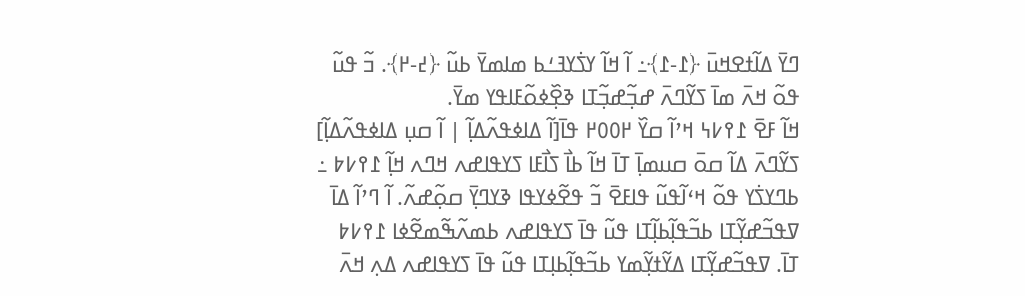ߣߌ߫ ߡߊ߬ߙߐߞߎ߫ ﴿߁-߁﴾߸ ߊ߬ ߞߊ߬ ߌߖ߭ߌߔߑߕ ߘߊߘߌ߫ ߕߎ߬ ﴿߄-߂﴾. ߏ߬ ߟߎ߬ ߟߋ߬ ߞߍ߫ ߘߊ߫ ߖߌ߬ߣߍ߫ ߝߏ߲߬ߝߏ߲߬ߠߊ ߢߐ߲߰ߦߋ߬ߓߊߟߌ ߘߌ߫.
ߞߊ߬ ߓߐ߫ ߁߉߇߆ ߞߴߊ߬ ߛߌ߰ ߂߀߀߂ ߟߊ߫[ߊ߬ ߡߊߦߟߍ߬ߡߊ߲߬ | ߊ߬ ߛߎ߲ ߡߊߦߟߍ߬ߡߊ߲߬]
ߖߌ߬ߣߍ߫ ߡߊ߬ ߛߋ߫ ߛߎߘߊ߲߫ ߠߊ߫ ߞߊ߬ ߕߊ߯ ߖߊ߯ߓߊ ߖߌߟߊߝߍ ߞߣߍ ߞߊ߲߬ ߁߉߇߈ ߸ ߕߣߌߖ߭ߌ ߟߋ߬ ߞߵߊ߬ߟߎ߬ ߟߊߓߐ߫ ߏ߬ ߟߐ߬ߦߌߟߊ ߢߌߣߌ߲߫ ߛߋ߲߬ߝߍ߬. ߊ߬ ߣߴߊ߬ ߡߊ߫ ߜߟߏ߬ߝߌ߲߬ߠߊ ߕߏ߬ߟߊ߲߬ߕߊ߲߬ߠߊ ߟߎ߬ ߟߊ߫ ߖߌߟߊߝߍ ߕߘߍ߬ߒ߬ߘߐ߬ߦߊ ߁߉߇߈ ߠߊ߫. ߜߟߏ߬ߝߌ߲߬ߠߊ ߡߌ߬ߙߌ߲߬ߘߌ ߕߏ߬ߟߊ߲߬ߕߊ߲ߠߊ ߟߎ߬ ߟߊ߫ ߖߌߟߊߝߍ ߡߍ߲ ߞߍ߫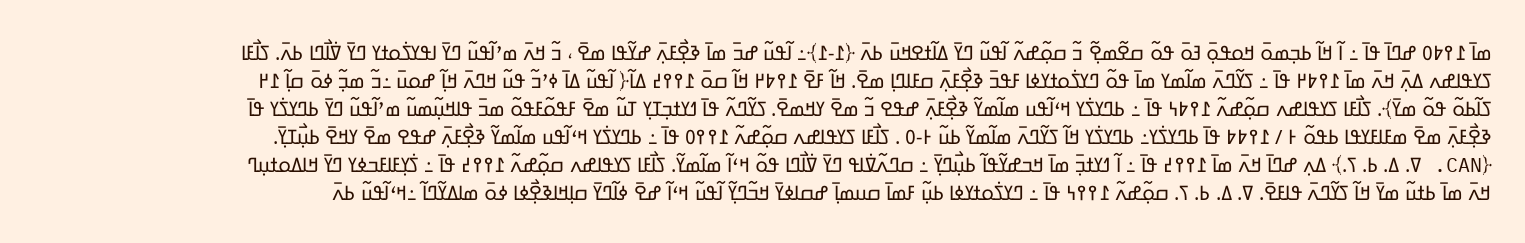ߘߊ߫ ߁߉߈߀ ߝߣߊ߫ ߟߊ߫ ߸ ߊ߬ ߞߊ߬ ߕߏ߲ߘߋ߫ ߞߋߟߋ߲߫ ߔߋ߫ ߟߋ߬ ߛߐ߬ߘߐ߲߬ ߏ߬ ߛߋ߲߬ߝߍ߬ ߊ߬ߟߎ߬ ߣߌ߫ ߡߊ߬ߙߐߞߎ߫ ߕߍ߫ ﴿߁-߁﴾߸ ߊ߬ߟߎ߬ ߝߏ߫ ߘߊ߫ ߢߐ߲߯ߓߍ߲߫ ߝߌ߬ߟߊ ߘߐ߫ ، ߏ߬ ߞߍ߫ ߘߴߊ߬ߟߎ߬ ߣߌ߫ ߊߟߌߖ߭ߋߙߌ ߣߌ߫ ߜ߭ߊ߯ߣߊ ߕߍ߫. ߖߊ߯ߓߊ ߖߌߟߊߝߍ ߡߍ߲߫ ߞߍ߫ ߘߊ߫ ߁߉߈߂ ߟߊ߫ ߸ ߖߌ߬ߣߍ߫ ߘߊ߬ߘߌ ߘߊ߫ ߟߋ߬ ߣߌߖ߭ߋߙߌߦߊ ߓߟߏ߫ ߢߐ߲߯ߓߍ߲߫ ߛߓߊߣߊ߲ ߘߐ߫. ߞߊ߬ ߓߐ߫ ߁߉߈߂ ߞߊ߬ ߛߋ߫ ߁߉߉߄ ߡߊ߬﴿ ߊ߬ߟߎ߬ ߡߊ߫ ߦߴߏ߬ ߟߎ߬ ߞߣߍ߫ ߞߊ߲߬ ߝߋߎ߫ ߸ߏ߬ ߘߏ߲߬ ߦߋ߫ ߛߊ߲߬ ߁߂ ߖߊ߬ߕߋ߬ ߟߋ߬ ߘߌ߫﴾. ߖߊ߯ߓߊ ߖߌߟߊߝߍ ߛߋ߲߬ߝߍ߬ ߁߉߈߆ ߟߊ߫ ߸ ߕߣߌߖ߭ߌ ߞߵߊ߬ߟߎ ߘߊ߬ߘߌ߬ ߢߐ߲߯ߓߍ߲߫ ߝߟߐ ߏ߬ ߘߐ߫ ߌߞߘߐ߫. ߖߌ߬ߣߍ߬ ߟߊ߫ ߗߌߙߏ߲ߠߌ߲ ߠߎ߬ ߘߐ߫ ߓߟߋ߬ߓߟߋ߬ ߘߏ߫ ߟߊߞߎ߲߬ߘߎ߬ ߘߴߊ߬ߟߎ߬ ߣߌ߫ ߕߣߌߖ߭ߌ ߟߊ߫ ߢߐ߲߯ߓߍ߲߫ ߘߐ߫ ߘߓߊߓߌߟߊ ߕߟߋ߬ ߅ / ߁߉߈߈ ߟߊ߫ ߕߣߌߖ߭ߌ߸ ߕߣߌߖ߭ߌ ߞߊ߬ ߖߌ߬ߣߍ߫ ߘߊ߬ߘߌ߬ ߕߎ߬ ߅-߀ . ߖߊ߯ߓߊ ߖߌߟߊߝߍ ߛߋ߲߬ߝߍ߬ ߁߉߉߀ ߟߊ߫ ߸ ߕߣߌߖ߭ߌ ߞߵߊ߬ߟߎ ߘߊ߬ߘߌ߬ ߢߐ߲߯ߓߍ߲߫ ߝߟߐ ߘߐ߫ ߌߞߐ߫ ߕߎ߲߯ߠߌ߲߫. ﴿CAN. ߜ. ߡ. ߕ. ߖ.﴾ ߡߍ߲ ߝߣߊ߫ ߞߍ߫ ߘߊ߫ ߁߉߉߄ ߟߊ߫ ߸ ߊ߬ ߗߌߙߏ߲߫ ߘߊ߫ ߞߏߝߌ߬ߟߊ߬ ߕߎ߲߯ߣߌ߲߫ ߸ ߛߣߍ߬ߜ߭ߊߟ ߣߌ߫ ߜ߭ߊ߯ߣߊ ߟߋ߬ ߞߵߊ߬ ߘߊ߬ߘߌ߬. ߖߊ߯ߓߊ ߖߌߟߊߝߍ ߛߋ߲߬ߝߍ߬ ߁߉߉߄ ߟߊ߫ ߸ ߖ߭ߌ߲ߓߊߓߏߦߌ ߣߌ߫ ߞߊߡߋߙߎ߲ߣ ߞߍ߫ ߘߊ߫ ߕߙߎ߬ ߘߌ߫ ߞߊ߬ ߖߌ߬ߣߍ߫ ߟߊߓߐ߫. ߜ. ߡ. ߕ. ߖ. ߛߋ߲߬ߝߍ߬ ߁߉߉߆ ߟߊ߫ ߸ ߣߌߖ߭ߋߙߌߦߊ ߕߎ߲߬ ߓߘߊ߫ ߛߎߘߊ߲߫ ߝߛߊߦߌ߫ ߞߏ߬ߣߌ߲߬ ߊ߬ߟߎ߬ ߞߵߊ߬ ߝߐ߫ ߦߊ߬ߣߌ߫ ߛߊ߲ߞߊߢߐ߲߯ߦߊ ߦߋ߫ ߘߊߡߌ߬ߣߊ߬ ߸ߞߵߊ߬ߟߎ߬ ߕߍ߫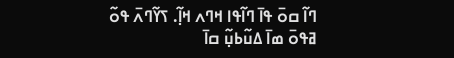ߣߊ߬ ߛߋ߫ ߟߊ߫ ߣߊ߬ߟߊ ߞߣߍ ߞߊ߲߬. ߖߌ߬ߣߍ߫ ߟߋ߬ ߥߟߋ߫ ߘߊ߫ ߡߎ߬ߕߎ߲߬ ߛߊ߫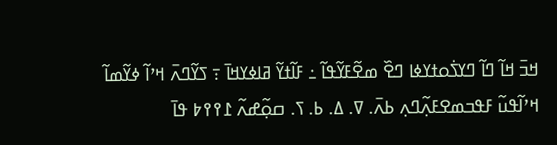ߞߏ߫ ߞߊ߬ ߣߊ߬ ߣߌߖ߭ߋߙߌߦߊ ߣߐ߰ ߘߐ߬ߓߌ߬ߟߊ߬ ߸ ߓߊ߬ߙߌ߬ ߥߊߦߌߞߊ߫ ߹ ߖߌ߬ߣߍ߫ ߞߴߊ߬ ߦߌ߬ߘߊ߬ ߞߴߊ߬ߟߎ߬ ߓߟߏߘߐߓߍ߲߬ߣߍ߲ ߕߍ߫. ߜ. ߡ. ߕ. ߖ. ߛߋ߲߬ߝߍ߬ ߁߉߉߈ ߟߊ߫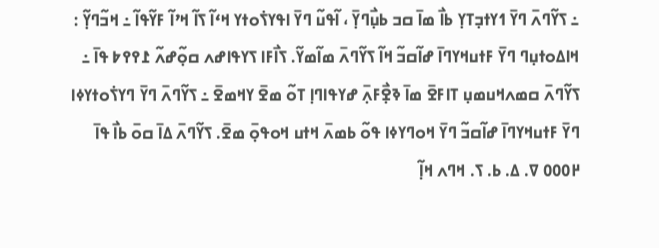߸ ߖߌ߬ߣߍ߫ ߣߌ߫ ߗߌߙߏ߲ߠߌ߲ ߕߊ߯ ߘߊ߫ ߛߏ ߕߎ߲߯ߣߌ߲߫ ، ߊ߬ߟߎ߬ ߣߌ߫ ߊߟߌߖ߭ߋߙߌ ߞߵߊ߬ ߖߊ߬ ߞߴߊ߬ ߓߌ߬ߟߊ߬ ߸ ߞߏ߬ߣߌ߲߬ : ߞߊߡߋߙߎ߲ߣ ߣߌ߫ ߓߙߎߞߌߣߊ߫ ߝߊ߬ߛߏ߬ ߞߊ߬ ߖߌ߬ߣߍ߫ ߘߊ߬ߘߌ߬. ߖߊ߯ߓߊ ߖߌߟߊߝߍ ߛߋ߲߬ߝߍ߬ ߁߉߉߈ ߟߊ߫ ߸ ߖߌ߬ߣߍ߫ ߛߘߍߞߎߘߎ߲ ߠߊߓߐ߫ ߘߊ߫ ߢߐ߲߯ߓߍ߲߫ ߝߌߟߊߣߊ߲ ߠߋ߬ ߘߐ߫ ߌߞߘߐ߫ ߸ ߖߌ߬ߣߍ߫ ߣߌ߫ ߣߌߖ߭ߋߙߌߦߊ ߣߌ߫ ߓߙߎߞߌߣߊ߫ ߝߊ߬ߛߏ߬ ߣߌ߫ ߞߋߣߌߦߊ ߟߋ߬ ߕߘߍ߫ ߞߙߎ ߞߋߟߋ߲߫ ߘߐ߫. ߖߌ߬ߣߍ߫ ߡߊ߫ ߛߋ߫ ߕߊ߯ ߟߊ߫ ߂߀߀߀ ߜ. ߡ. ߕ. ߖ. ߞߣߍ ߞߊ߲߬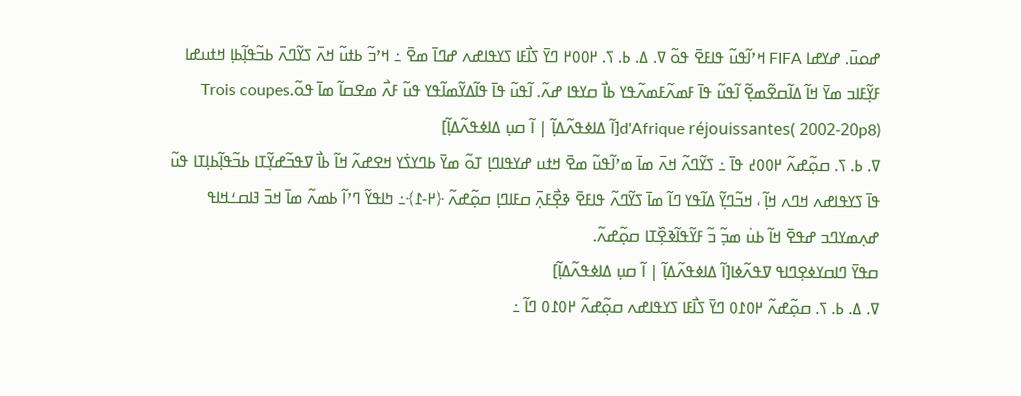ߝߋߎ߫. ߝߌߝߊ FIFA ߞߴߊ߬ߟߎ߬ ߟߊߓߐ߫ ߟߋ߬ ߜ. ߡ. ߕ. ߖ. ߂߀߀߂ ߣߌ߫ ߖߊ߯ߓߊ ߖߌߟߊߝߍ ߝߣߊ߫ ߘߐ߫ ߸ ߞߴߏ߬ ߕߙߎ߬ ߞߍ߫ ߖߌ߬ߣߍ߫ ߕߏ߬ߟߊ߲߬ߕߊ߲ ߞߙߎߝߊ ߓߌ߲߬ߓߊߏ ߘߌ߫ ߞߊ߬ ߡߊ߬ߛߐ߬ߘߐ߲߬ ߊ߬ߟߎ߬ ߟߊ߫ ߓߘߍ߬ߓߘߍ߬ߟߌ ߕߊ߯ ߛߌߟߊ ߝߍ߬. ߊ߬ߟߎ߬ ߟߊ߫ ߟߊ߬ߡߌ߬ߘߊ߬ߟߌ ߟߎ߬ ߓߍ߯ ߘߐߛߊ߬ ߘߊ߫ ߟߋ߬.Trois coupes d'Afrique réjouissantes( 2002-20p8)[ߊ߬ ߡߊߦߟߍ߬ߡߊ߲߬ | ߊ߬ ߛߎ߲ ߡߊߦߟߍ߬ߡߊ߲߬]
ߜ. ߕ. ߖ. ߛߋ߲߬ߝߍ߬ ߂߀߀߄ ߟߊ߫ ߸ ߖߌ߬ߣߍ߬ ߞߍ߫ ߘߊ߫ ߘߴߊ߬ߟߎ߬ ߘߐ߫ ߞߙߎ ߝߌߟߊߣߊ߲ ߠߋ߬ ߘߌ߫ ߕߣߌߖ߭ߌ ߞߐߝߍ߬ ߞߊ߬ ߕߊ߯ ߜߟߏ߬ߝߌ߲߬ߠߊ ߕߏ߬ߟߊ߲߬ߕߊ߲ߠߊ ߟߎ߬ ߟߊ߫ ߖߌߟߊߝߍ ߞߣߍ ߞߊ߲߬ ، ߞߏ߬ߣߌ߲߬ ߡߊ߬ߟߌ ߣߊ߬ ߘߊ߫ ߖߌ߬ߣߍ߬ ߟߊߓߐ߫ ߢߐ߲߯ߓߍ߲߫ ߛߓߊߣߊ߲ ߛߋ߲߬ߝߍ߬ ﴿߂-߁﴾߸ ߤߊߟߌ߬ ߣߴߊ߬ ߕߘߍ߬ ߘߊ߫ ߞߏ߫ ߔߊߛߑߞߊߟ ߝߍ߲ߘߌߣߏ ߝߟߐ߫ ߞߊ߬ ߕߎ߭ ߘߏ߲߬ ߏ߬ ߓߌ߬ߟߊ߬ߢߐ߲߰ߠߊ ߛߋ߲߬ߝߍ߬.
ߛߟߌ߫ ߣߊߛߌߦߐ߲ߣߊߟ ߜߟߍ߬ߦߊ[ߊ߬ ߡߊߦߟߍ߬ߡߊ߲߬ | ߊ߬ ߛߎ߲ ߡߊߦߟߍ߬ߡߊ߲߬]
ߜ. ߡ. ߕ. ߖ. ߛߋ߲߬ߝߍ߬ ߂߀߁߀ ߣߌ߫ ߖߊ߯ߓߊ ߖߌߟߊߝߍ ߛߋ߲߬ߝߍ߬ ߂߀߁߀ ߣߊ߬ ߸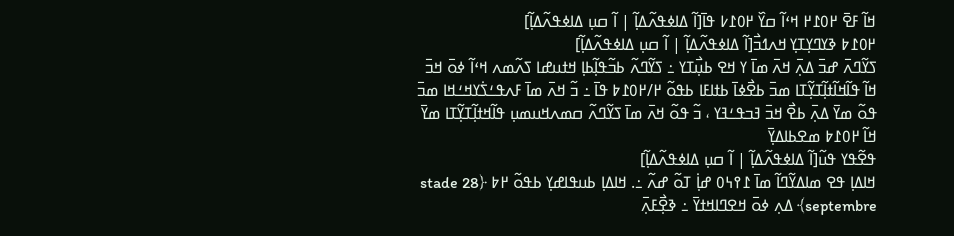ߞߊ߬ ߓߐ߫ ߂߀߁߂ ߞߵߊ߬ ߛߌ߰ ߂߀߁߇ ߟߊ߫[ߊ߬ ߡߊߦߟߍ߬ߡߊ߲߬ | ߊ߬ ߛߎ߲ ߡߊߦߟߍ߬ߡߊ߲߬]
߂߀߁߈ ߢߌߣߌ߲ߠߌ߲ ߞߍߗߏ߯[ߊ߬ ߡߊߦߟߍ߬ߡߊ߲߬ | ߊ߬ ߛߎ߲ ߡߊߦߟߍ߬ߡߊ߲߬]
ߖߌ߬ߣߍ߫ ߝߏ߫ ߡߍ߲߫ ߞߍ߫ ߘߊ߫ ߌ ߞߐ ߕߎ߲߯ߠߌ ߸ ߖߌ߬ߣߍ߬ ߕߏ߬ߟߊ߲߬ߕߊ߲ ߞߙߎߝߊ ߖߍ߬ߘߍ ߞߵߊ߬ ߦߋ߫ ߞߏ߫ ߞߊ߬ ߟߊ߬ߞߊ߬ߙߊ߲߬ߠߌ߲߬ߠߊ ߘߏ߫ ߕߐ߯ߦߊ߫ ߕߙߊߓߊ ߕߟߋ߬ ߂/߂߀߁߈ ߟߊ߫ ߸ ߏ߬ ߞߍ߫ ߘߊ߫ ߓߍߟߑߖ߭ߌߞߑߞߊ ߘߏ߫ ߟߋ߬ ߘߌ߫ ߡߍ߲߫ ߕߐ߯ ߞߏ߫ ߔߏߟߑߔߌ ، ߏ߬ ߟߋ߬ ߞߍ߫ ߘߊ߫ ߖߌ߬ߣߍ߬ ߛߘߍߞߎߘߎ߲ ߟߊ߬ߞߙߊ߲߬ߠߌ߲߬ߠߊ ߘߌ߫ ߞߊ߬ ߂߀߁߈ ߘߐߕߊߡߌ߲߫
ߟߐ߬ߟߌ ߟߎ߬[ߊ߬ ߡߊߦߟߍ߬ߡߊ߲߬ | ߊ߬ ߛߎ߲ ߡߊߦߟߍ߬ߡߊ߲߬]
ߞߊߡߊ߲ ߟߐ ߘߊߡߌ߬ߣߊ߬ ߘߊ߫ ߁߉߆߀ ߝߊ߲߭ ߠߋ߬ ߝߍ߬ ߸. ߞߊߡߊ߲ ߕߎߟߊߝߌ߲ ߕߟߋ߬ ߂߈ ﴿stade 28 septembre﴾ ߡߍ߲ ߦߋ߫ ߞߐߣߊߞߙߌ߫ ߸ ߢߐ߲߯ߓߍ߲߫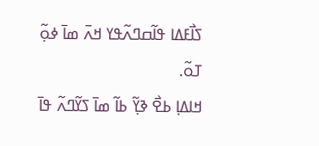ߖߊ߯ߓߡߊ ߟߊ߬ߛߣߍ߬ߟߌ ߞߍ߫ ߘߊ߫ ߦߋ߲߬ ߠߋ߬.
ߞߊߡߊ߲ ߕߐ߯ ߢߌ߲߬ ߕߊ߬ ߘߊ߫ ߖߌ߬ߣߍ߬ ߟߊ߫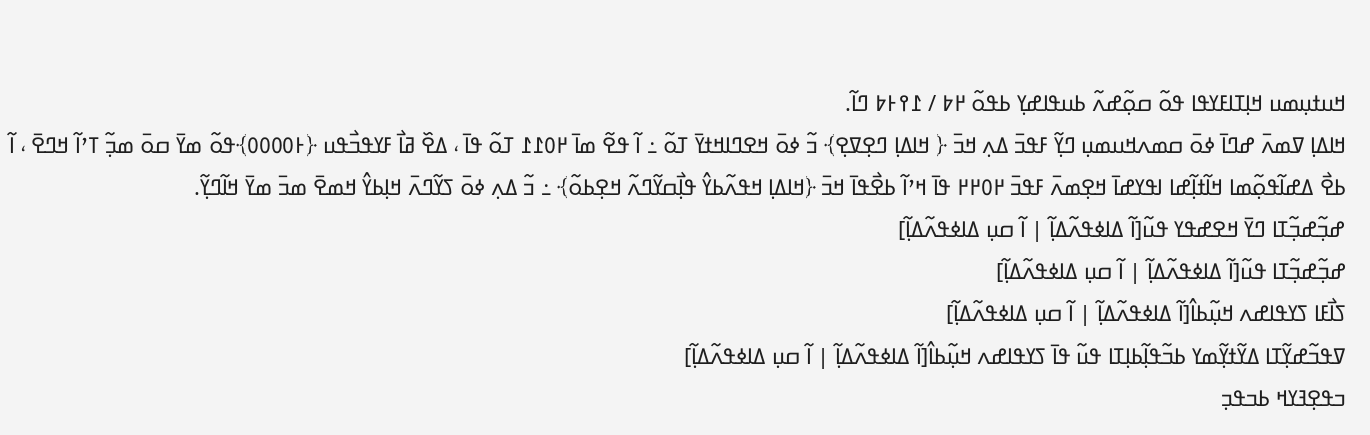ߞߎߙߎ߲ߘߎ ߞߊ߲ߠߊߓߌߟߊ ߟߋ߬ ߛߋ߲߬ߝߍ߬ ߕߎߟߊߝߌ߲ ߕߟߋ߬ ߂߈ / ߁߉߅߈ ߣߊ߬.
ߞߊߡߊ߲ ߜߘߍ߫ ߝߣߊ߫ ߦߋ߫ ߛߘߍߞߎߘߎ߲ ߣߌ߲߬ ߓߟߏ߫ ߡߍ߲ ߞߏ߫ ﴿ ߞߊߡߊ߲ ߣߐ߲ߜߐ߲﴾ ߏ߬ ߦߋ߫ ߞߐߣߊߞߙߌ߫ ߠߋ߬ ߸ ߊ߬ ߟߐ߬ ߘߊ߫ ߂߀߁߁ ߠߋ߬ ߟߊ߫ ، ߡߐ߰ ߥߊ߯ ߓߌߟߏ߯ߟߎ ﴿߅߀߀߀߀﴾ߟߋ߬ ߘߌ߫ ߛߋ߫ ߘߏ߲߬ ߠߴߊ߬ ߞߣߐ߫ ، ߊ߬ ߕߐ߯ ߡߝߊ߬ߟߋ߲߬ߘߊ ߞߊ߬ߙߊ߲߬ߝߊ ߊߟߌߝߊ߫ ߞߐ߲ߘߍ߫ ߓߟߏ߫ ߂߀߂߂ ߟߊ߫ ߞߴߊ߬ ߕߐ߯ߟߊ߫ ߞߏ߫ ﴿ߞߊߡߊ߲ ߞߟߍ߬ߕߌ߮ ߟߊ߲߯ߛߌ߬ߣߍ߬ ߞߐ߲ߕߋ߬﴾ ߸ ߏ߬ ߡߍ߲ ߦߋ߫ ߖߌ߬ߣߍ߫ ߞߊ߲ߕߌ߮ ߞߘߐ߫ ߘߏ߫ ߘߌ߫ ߞߊ߬ߣߌ߲߬.
ߝߏ߲߬ߝߏ߲߬ߠߊ ߣߌ߫ ߞߐߝߟߌ ߟߎ߬[ߊ߬ ߡߊߦߟߍ߬ߡߊ߲߬ | ߊ߬ ߛߎ߲ ߡߊߦߟߍ߬ߡߊ߲߬]
ߝߏ߲߬ߝߏ߲߬ߠߊ ߟߎ߬[ߊ߬ ߡߊߦߟߍ߬ߡߊ߲߬ | ߊ߬ ߛߎ߲ ߡߊߦߟߍ߬ߡߊ߲߬]
ߖߊ߯ߓߊ ߖߌߟߊߝߍ ߞߎ߲߬ߕߊ߮[ߊ߬ ߡߊߦߟߍ߬ߡߊ߲߬ | ߊ߬ ߛߎ߲ ߡߊߦߟߍ߬ߡߊ߲߬]
ߜߟߏ߬ߝߌ߲߬ߠߊ ߡߌ߬ߙߌ߲߬ߘߌ ߕߏ߬ߟߊ߲߬ߕߊ߲ߠߊ ߟߎ߬ ߟߊ߫ ߖߌߟߊߝߍ ߞߎ߲߬ߕߊ߮[ߊ߬ ߡߊߦߟߍ߬ߡߊ߲߬ | ߊ߬ ߛߎ߲ ߡߊߦߟߍ߬ߡߊ߲߬]
ߏߟߐ߲ߔߌߞ ߕߏߟߏ߲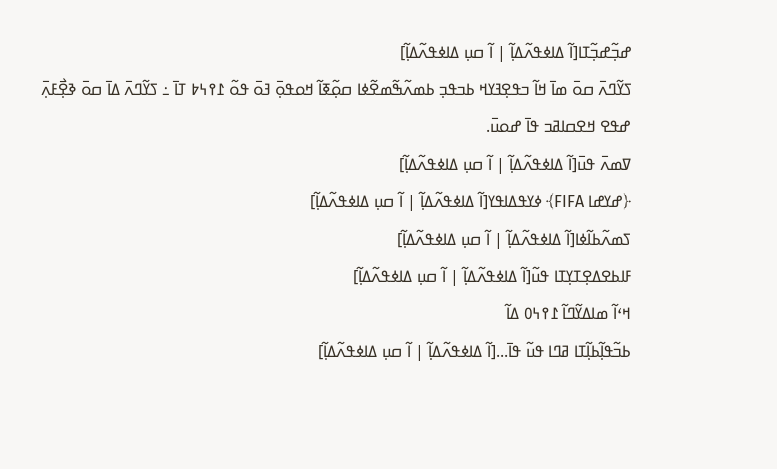ߝߏ߲߬ߝߏ߲߬ߠߊ[ߊ߬ ߡߊߦߟߍ߬ߡߊ߲߬ | ߊ߬ ߛߎ߲ ߡߊߦߟߍ߬ߡߊ߲߬]
ߖߌ߬ߣߍ߫ ߛߋ߫ ߘߊ߫ ߞߊ߬ ߏߟߐ߲ߔߌߞ ߕߏߟߏ߲ ߕߘߍ߬ߒ߬ߘߐ߬ߦߊ ߛߋ߲߬ߧߊ߬ ߞߋߟߋ߲߫ ߔߋ߫ ߟߋ߬ ߁߉߆߈ ߠߊ߫ ߸ ߖߌ߬ߣߍ߫ ߡߊ߫ ߛߋ߫ ߢߐ߲߯ߓߍ߲߫ ߝߟߐ ߞߐߛߊߥߏ ߟߊ߫ ߝߋߎ߫.
ߜߘߍ߫ ߟߎ߫[ߊ߬ ߡߊߦߟߍ߬ߡߊ߲߬ | ߊ߬ ߛߎ߲ ߡߊߦߟߍ߬ߡߊ߲߬]
﴿ߝߌߝߊ FIFA﴾ ߦߌߟߡߊߟߌ[ߊ߬ ߡߊߦߟߍ߬ߡߊ߲߬ | ߊ߬ ߛߎ߲ ߡߊߦߟߍ߬ߡߊ߲߬]
ߖߘߍ߬ߕߊ߬ߦߊ[ߊ߬ ߡߊߦߟߍ߬ߡߊ߲߬ | ߊ߬ ߛߎ߲ ߡߊߦߟߍ߬ߡߊ߲߬]
ߓߊߕߐߡߐ߲ߠߌ߲ߠߊ ߟߎ߬[ߊ߬ ߡߊߦߟߍ߬ߡߊ߲߬ | ߊ߬ ߛߎ߲ ߡߊߦߟߍ߬ߡߊ߲߬]
ߞߵߊ߬ ߘߊߡߌ߬ߣߊ߬ ߁߉߆߀ ߡߊ߬
ߕߏ߬ߟߊ߲߬ߕߊ߲߬ߠߊ ߥߣߊ ߟߎ߬ ߟߊ߫...[ߊ߬ ߡߊߦߟߍ߬ߡߊ߲߬ | ߊ߬ ߛߎ߲ ߡߊߦߟߍ߬ߡߊ߲߬]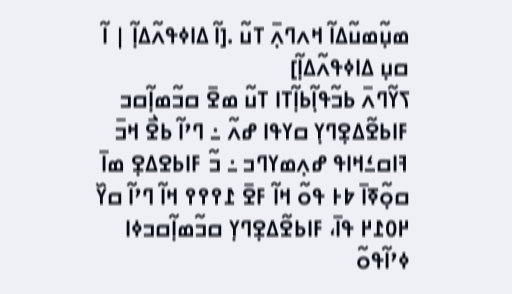ߘߎ߲߬ߘߎ߬ߡߊ߬ ߞߍߣߍ߲߫ ߠߎ߬ .[ߊ߬ ߡߊߦߟߍ߬ߡߊ߲߬ | ߊ߬ ߛߎ߲ ߡߊߦߟߍ߬ߡߊ߲߬]
ߖߌ߬ߣߍ߫ ߕߏ߬ߟߊ߲߬ߕߊ߲߬ߠߊ ߠߎ߬ ߘߐ߫ ߛߏ߬ߘߊ߲߬ߛߏ ߓߊߕߐ߬ߡߐ߲ߣߌ߲ ߛߌߟߊ ߝߍ߬ ߸ ߣߴߊ߬ ߕߐ߯ ߞߏ߫ ߔߊߛߑߞߊߟ ߝߍ߲ߘߌߣߏ ߸ ߏ߬ ߓߊߕߐߡߐ߲ ߘߊ߫ ߛߋ߲߬ߧߊ߫ ߈߅ ߟߋ߬ ߞߊ߬ ߓߐ߫ ߁߉߉߉ ߞߊ߬ ߣߴߊ߬ ߛߌ߰ ߂߀߁߂ ߟߊ߫، ߓߊߕߐ߬ߡߐ߲ߣߌ߲ ߛߏ߬ߘߊ߲߬ߛߏߦߊ ߦߴߊ߬ߟߋ߬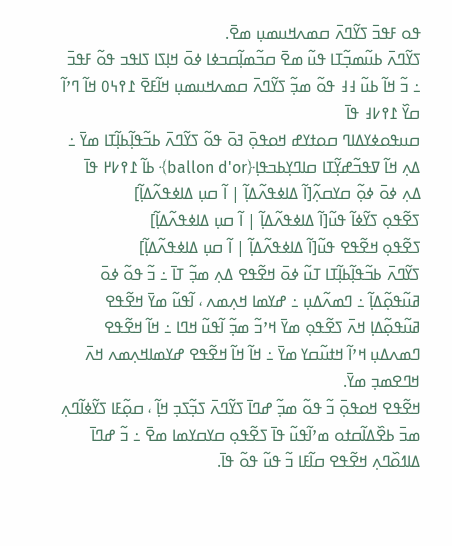ߟߋ ߓߟߏ߫ ߖߌ߬ߣߍ߫ ߛߘߍߞߎߘߎ߲ ߘߐ߫.
ߖߌ߬ߣߍ߫ ߕߎ߬ߘߏ߲߬ߠߊ ߟߎ߬ ߘߐ߫ ߛߏ߬ߘߊ߲߬ߛߏߦߊ ߦߋ߫ ߞߊ߲ߖߊ ߖߊߟߏ ߟߋ߬ ߓߟߏ߫ ߸ ߏ߬ ߞߊ߬ ߕߎ߬ ߃߃ ߟߋ߬ ߘߏ߲߬ ߖߌ߬ߣߍ߫ ߛߘߍߞߎߘߎ߲ ߞߊ߬ߓߐ߫ ߁߉߆߀ ߞߊ߬ ߣߴߊ߬ ߛߌ߰ ߁߉߇߃ ߟߊ߫
ߛߎߟߋߦߌߡߊߣ ߛߋߙߌߝ ߞߋߟߋ߲߫ ߔߋ߫ ߟߋ߬ ߖߌ߬ߣߍ߫ ߕߏ߬ߟߊ߲߬ߕߊ߲߬ߠߊ ߘߌ߫ ߸ ߡߍ߲ ߞߊ߬ ߜߟߏ߬ߝߌ߲߬ߠߊ ߛߊߣߌ߲ߕߏߟߊ߲﴿ballon d'or﴾ ߕߊ߬ ߁߉߇߂ ߟߊ߫
ߡߍ߲ ߦߋ߫ ߦߋ߲߬ ߛߌߛߍ߲߬[ߊ߬ ߡߊߦߟߍ߬ߡߊ߲߬ | ߊ߬ ߛߎ߲ ߡߊߦߟߍ߬ߡߊ߲߬]
ߖߐ߬ߟߋ߲ ߖߌ߬ߦߊ߬ ߟߎ߬[ߊ߬ ߡߊߦߟߍ߬ߡߊ߲߬ | ߊ߬ ߛߎ߲ ߡߊߦߟߍ߬ߡߊ߲߬]
ߖߐ߬ߟߋ߲ ߞߐ߬ߟߐ ߟߎ߬[ߊ߬ ߡߊߦߟߍ߬ߡߊ߲߬ | ߊ߬ ߛߎ߲ ߡߊߦߟߍ߬ߡߊ߲߬]
ߖߌ߬ߣߍ߫ ߕߏ߬ߟߊ߲߬ߕߊ߲߬ߠߊ ߠߎ߬ ߦߋ߫ ߞߐ߬ߟߐ ߡߍ߲ ߘߏ߲߬ ߠߊ߫ ߸ ߏ߬ ߟߋ߬ ߦߋ߫ ߥߎ߬ߟߋ߲߬ߡߊ߲߬ ߸ ߣߘߍ߬ߡߎ߲ ߸ ߝߌߘߊ ߞߍ߲ߘߍ ، ߊ߬ߟߎ߬ ߘߌ߫ ߞߐ߬ߟߐ ߥߎ߬ߟߋ߲߬ߡߊ߲ ߞߍ߫ ߖߐ߬ߟߋ߲ ߘߌ߫ ߞߴߏ߬ ߘߏ߲߬ ߊ߬ߟߎ߬ ߞߣߊ ߸ ߞߊ߬ ߞߐ߬ߟߐ ߣߘߍߡߎ߲ ߞߴߊ߬ ߞߙߎ߬ߛߌ ߘߌ߫ ߸ ߞߊ߬ ߞߊ߬ ߞߐ߬ߟߐ ߝߌߘߊߞߍ߲ߘߍ ߞߍ߫ ߞߣߐߘߏ߲ ߘߌ߫.
ߞߐ߬ߟߐ ߞߋߟߋ߲߫ ߏ߬ ߟߋ߬ ߘߏ߲߬ ߝߣߊ߫ ߖߌ߬ߣߍ߫ ߖߏ߲߬ߖߏ߲ ߞߊ߲߬ ، ߛߋ߲߬ߓߊ ߖߌ߬ߦߊ߬ߣߍ߲ ߘߏ߫ ߕߐ߰ߡߊ߬ߛߙߋ ߘߴߊ߬ߟߎ߬ ߟߊ߫ ߖߐ߬ߟߋ߲ ߛߌߛߌߘߊ ߘߐ߫ ߸ ߏ߬ ߝߣߊ߫ ߡߊߗߋ߰ߣߍ߲ ߞߐ߬ߟߐ ߛߊ߬ߓߊ ߏ߬ ߟߎ߬ ߟߋ߬ ߟߊ߫.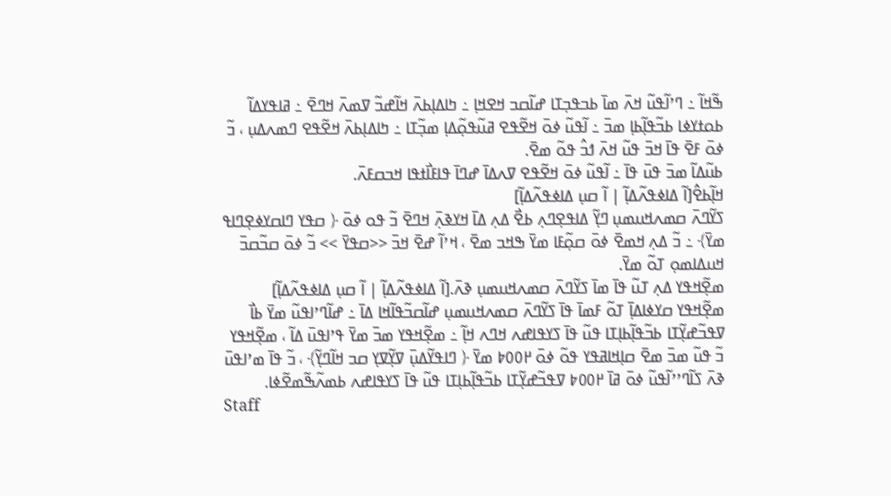ߒ߬ߞߊ߬ ߸ ߣߴߊ߬ߟߎ߬ ߞߍ߫ ߘߊ߫ ߕߏߟߏ߲ߠߊ ߝߊ߬ߛߏ ߞߐߞߊ߲ ߸ ߤߊߡߊ߲ߕߍ߫ ߞߊ߬ߝߏ߬ ߜߘߍ߫ ߞߣߐ߫ ߸ ߥߊߟߌߡߊ߬ ߕߋߙߌߦߊ ߕߏ߬ߟߊ߲߬ߕߊ߲ ߘߏ߫ ߸ ߊ߬ߟߎ߬ ߦߋ߫ ߞߐ߬ߟߐ ߥߎ߬ߟߋ߲߬ߡߊ߲ ߘߏ߲߬ߠߊ ߸ ߤߊߡߊ߲ߕߍ߫ ߞߐ߬ߟߐ ߣߘߍߡߎ߲ ، ߏ߬ ߦߋ߫ ߓߐ߫ ߟߊ߫ ߞߏ߫ ߟߎ߬ ߞߍ߫ ߗߏ߮ ߟߋ߬ ߘߐ߫.
ߕߎ߬ߡߊ߬ ߘߏ߫ ߟߎ߫ ߟߊ߫ ߸ ߊ߬ߟߎ߬ ߦߋ߫ ߞߐ߬ߟߐ ߜߍߡߊ߫ ߝߣߊ߫ ߟߊߓߊ߯ߙߟߊ ߞߏߛߓߍ߫.
ߞߊ߲߬ߕߐ߮[ߊ߬ ߡߊߦߟߍ߬ߡߊ߲߬ | ߊ߬ ߛߎ߲ ߡߊߦߟߍ߬ߡߊ߲߬]
ߖߌ߬ߣߍ߫ ߛߘߍߞߎߘߎ߲ ߣߌ߲߬ ߡߊߟߐ߲ߣߍ߲ ߕߐ߯ ߡߍ߲ ߡߊ߫ ߞߌߢߍ߲߫ ߞߣߐ߫ ߏ߬ ߟߋ ߦߋ߫ ﴿ ߛߟߌ ߣߊߛߌߦߐ߲ߣߊߟ ߘߌ߫﴾ ߸ ߏ߬ ߡߍ߲ ߞߘߐ߫ ߦߋ߫ ߛߋ߲߬ߓߊ ߘߌ߫ ߒߞߏ ߘߐ߫ ، ߞߴߊ߬ ߝߐ߫ ߞߏ߫ <<ߛߟߌ߫ >> ߏ߬ ߦߋ߫ ߛߏ߬ߛߏ߫ ߞߎߡߊߘߋ߲ ߠߋ߬ ߘߌ߫.
ߘߐ߲߬ߞߟߌ ߡߍ߲ ߠߎ߬ ߟߊ߫ ߘߊ߫ ߖߌ߬ߣߍ߫ ߛߘߍߞߎߘߎ߲ ߢߍ߫.[ߊ߬ ߡߊߦߟߍ߬ߡߊ߲߬ | ߊ߬ ߛߎ߲ ߡߊߦߟߍ߬ߡߊ߲߬]
ߘߐ߲߬ߞߟߌ ߛߌߦߊߡߊ߲߫ ߠߋ߬ ߓߘߊ߫ ߟߊ߫ ߖߌ߬ߣߍ߫ ߛߘߍߞߎߘߎ߲ ߝߊ߬ߛߏ߬ߟߊ߬ߞߊ ߡߊ߫ ߸ ߝߊ߬ߣߴߊߟߎ߬ ߘߌ߫ ߕߊ߯ ߜߟߏ߬ߝߌ߲߬ߠߊ ߕߏ߬ߟߊ߲߬ߕߊ߲ߠߊ ߟߎ߬ ߟߊ߫ ߖߌߟߊߝߍ ߞߣߍ ߞߊ߲߬ ߸ ߘߐ߲߬ߞߟߌ ߘߏ߫ ߘߌ߫ ߟߴߊߟߎ߫ ߡߊ߬ ، ߘߐ߲߬ߞߟߌ ߏ߬ ߟߎ߬ ߘߏ߫ ߘߐ߫ ߛߊ߲ߞߊߥߟߌ ߟߋ߬ ߦߋ߫ ߂߀߀߈ ߘߌ߫ ﴿ ߣߊߟߌ߬ߡߎ߲߫ ߜߌ߲߬ߜߌ߲ ߛߏ ߞߊ߬ߣߌ߲߬﴾ ، ߏ߬ ߟߊ߫ ߘߴߊߟߎ߫ ߢߍ߫ ߖߊ߬ߣߴߴߊ߬ߟߎ߬ ߦߋ߫ ߥߊ߫ ߂߀߀߈ ߜߟߏ߬ߝߌ߲߬ߠߊ ߕߏ߬ߟߊ߲߬ߕߊ߲ߠߊ ߟߎ߬ ߟߊ߫ ߖߌߟߊߝߍ ߕߘߍ߬ߒ߬ߘߐ߬ߦߊ.
Staff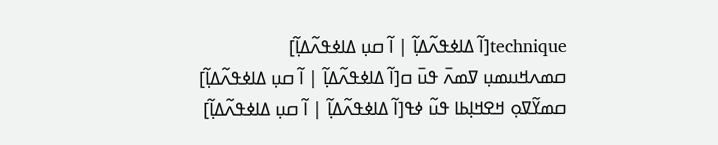technique[ߊ߬ ߡߊߦߟߍ߬ߡߊ߲߬ | ߊ߬ ߛߎ߲ ߡߊߦߟߍ߬ߡߊ߲߬]
ߛߘߍߞߎߘߎ߲ ߜߘߍ߫ ߟߎ߫ ߛ[ߊ߬ ߡߊߦߟߍ߬ߡߊ߲߬ | ߊ߬ ߛߎ߲ ߡߊߦߟߍ߬ߡߊ߲߬]
ߛߘߌ߬ߜߋ߲ ߞߐߞߊ߲ߕߊ ߟߎ߬ ߦߟ[ߊ߬ ߡߊߦߟߍ߬ߡߊ߲߬ | ߊ߬ ߛߎ߲ ߡߊߦߟߍ߬ߡߊ߲߬]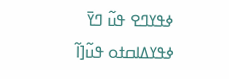ߦߟߌߣߐ ߟߎ߬ ߣߌ߫ ߦߟߌߡߊߛߙߋ ߟߎ߬[ߊ߬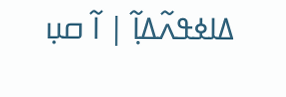ߡߊߦߟߍ߬ߡߊ߲߬ | ߊ߬ ߛߎ߲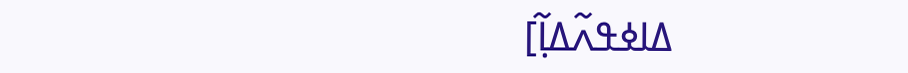ߡߊߦߟߍ߬ߡߊ߲߬]